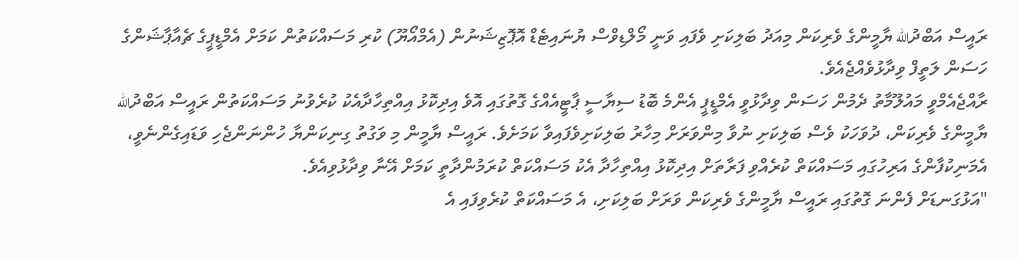ރައީސް އަބްދުالله ޔާމީންގެ ވެރިކަން މިއަދު ބަލިކަށި ވެފައި ވަނީ މޯލްޑިވްސް ޔުނައިޓެޑް އޮޕޮޒިޝަނުން (އެމްއޯޔޫ) ކުރި މަސައްކަތުން ކަމަށް އެމްޑީޕީގެ ޗެއާޕާޝަންގެ ހަސަން ލަތީފް ވިދާޅުވެއްޖެއެވެ.
ރާއްޖެއެމްވީ މައުލޫމާތު ދެމުން ހަސަން ވިދާޅުވީ އެމްޑީޕީ އެންމެ ބޮޑު ސިޔާސީ ޕާޓީއެއްގެ ގޮތުގައި އޮވެ އިދިކޮޅު އިއްތިހާދާއެކު ކުރެވުނު މަސައްކަތުން ރައީސް އަބްދުالله ޔާމީންގެ ވެރިކަން، ދުވަހަކު ވެސް ބަލިކަށި ނުވާ މިންވަރަށް މިހާރު ބަލިކަށިވެފައިވާ ކަމަށެވެ. ރައީސް ޔާމީން މި ވަގުތު ގިނިކަންޔާ ހުންނަންޖެހި ވަޑައިގެންނެވީ، އެމަނިކުފާންގެ އަރިހުގައި މަސައްކަތް ކުރެއްވި ފަރާތަށް އިދިކޮޅު އިއްތިހާދާ އެކު މަސައްކަތް ކުރަމުންދާތީ ކަމަށް އޭނާ ވިދާޅުވިއެވެ.
"އަޅުގަނޑަށް ފެންނަ ގޮތުގައި ރައީސް ޔާމީންގެ ވެރިކަން ވަރަށް ބަލިކަށި، އެ މަސައްކަތް ކުރެވިފައި އެ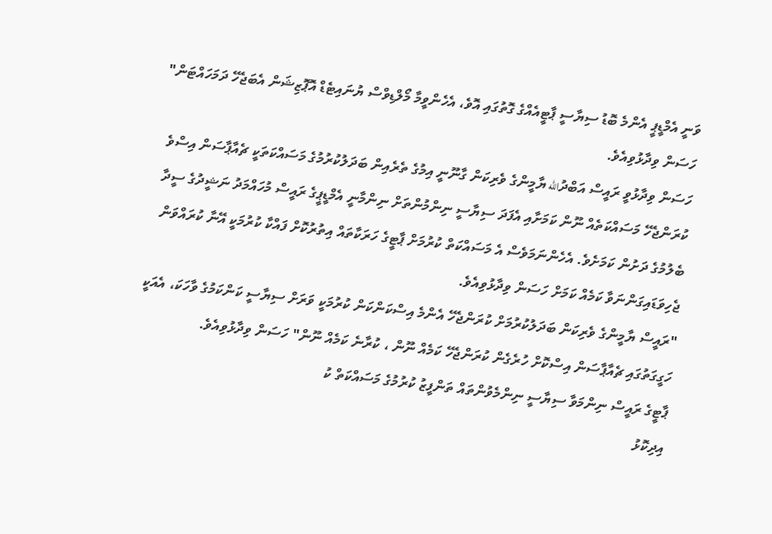ވަނީ އެމްޑީޕީ އެންމެ ބޮޑު ސިޔާސީ ޕާޓީއެއްގެ ގޮތުގައި އޮވެ، އެހެންވީމާ މޯލްޑިވްސް ޔުނައިޓެޑް އޮޕޮޒިޝަން އެބަޖެހޭ ދަމަހައްޓަން" ހަސަން ވިދާޅުވިއެވެ.
ހަސަން ވިދާޅުވީ ރައީސް އަބްދުالله ޔާމީންގެ ވެރިކަން ގާނޫނީ އިމުގެ ތެރެއިން ބަދަލުކުރުމުގެ މަސައްކަތަކީ ޗެއާޕާސަން އިސްވެ ކުރަންޖެހޭ މަސައްކަތެއް ނޫން ކަމަށާއި އެފަދަ ސިޔާސީ ނިންމުންތަށް ނިންމާނީ އެމްޑީޕީގެ ރައީސް މުހައްމަދު ނަޝީދުގެ ސީދާ ބެލުމުގެ ދަށުން ކަމަށެވެ. އެހެންނަމަވެސް އެ މަސައްކަތް ކުރުމަށް ޕާޓީގެ ހަރަކާތައް އިތުރުކޮށް ފައްކާ ކުރުމަކީ އޭނާ ކުރައްވަން ޖެހިވަޑައިގަންނަވާ ކަމެއް ކަމަށް ހަސަން ވިދާޅުވިއެވެ.
"ރައީސް ޔާމީންގެ ވެރިކަން ބަދަލުކުރުމަށް ކުރަންޖެހޭ އެންމެ އިސްކަންކަން ކުރުމަކީ ވަރަށް ސިޔާސީ ކަންކަމުގެ ވާހަކަ، އެއަކީ ހަގީގަތުގައި ޗެއާޕާސަން އިސްކޮށް ހުރެގެން ކުރަންޖެހޭ ކަމެއް ނޫން ، ކުރާނެ ކަމެއް ނޫން" ހަސަން ވިދާޅުވިއެވެ.
ޕާޓީގެ ރައީސް ނިންމަވާ ސިޔާސީ ނިންމެވުންތައް ތަންފީޒު ކުރުމުގެ މަސައްކަތް ކު
އިދިކޮޅު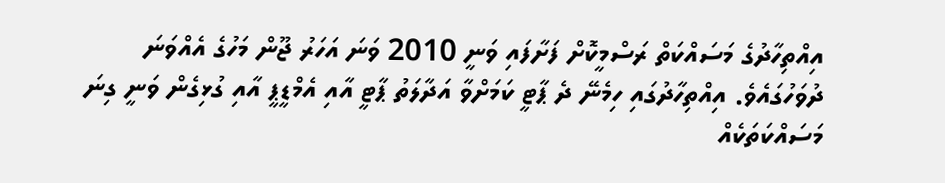އިއްތިހާދުގެ މަސައްކަތް ރަސްމީކޮށް ފަށާފައި ވަނީ 2010 ވަނަ އަހަރު ޖޫން މަހުގެ އެއްވަނަ ދުވަހުގައެވެ. އިއްތިހާދުގައި ހިމެނޭ ދެ ޕާޓީ ކަމަށްވާ އަދާލަތު ޕާޓީ އާއި އެމްޑީޕީ އާއި ގުޅިގެން ވަނީ ގިނަ މަސައްކަތަކެއް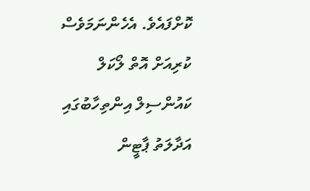ކޮށްފައެވެ. އެހެންނަމަވެސް ކުރިއަށް އޮތް ލޯކަލް ކައުންސިލް އިންތިހާބުގައި އަދާލަތު ޕާޓީން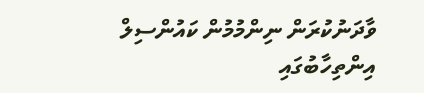ވާދަނުކުރަން ނިންމުމުން ކައުންސިލް އިންތިހާބުގައި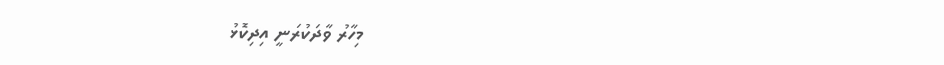މިހާރު ވާދަކުރަނީ އިދިކޮޅު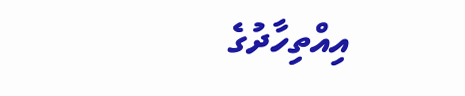އިއްތިހާދުގެ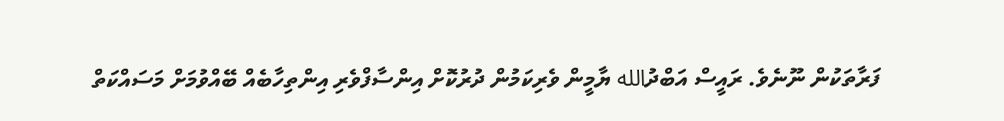ފަރާތަކުން ނޫނެވެ. ރައީސް އަބްދުالله ޔާމީން ވެރިކަމުން ދުރުކޮށް އިންސާފްވެރި އިންތިހާބެއް ބޭއްވުމަށް މަސައްކަތް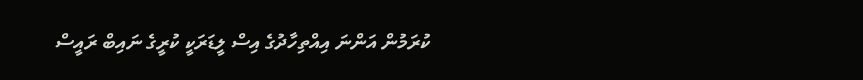ކުރަމުން އަންނަ އިއްތިހާދުގެ އިސް ލީޑަރަކީ ކުރީގެ ނައިބް ރައީސް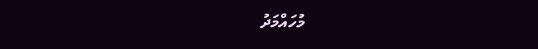މުހައްމަދު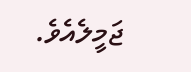ޖަމީލެއެވެ.